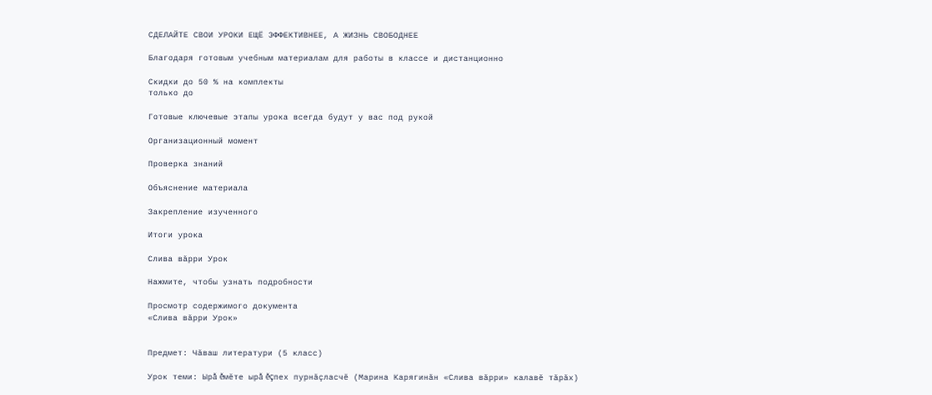СДЕЛАЙТЕ СВОИ УРОКИ ЕЩЁ ЭФФЕКТИВНЕЕ, А ЖИЗНЬ СВОБОДНЕЕ

Благодаря готовым учебным материалам для работы в классе и дистанционно

Скидки до 50 % на комплекты
только до

Готовые ключевые этапы урока всегда будут у вас под рукой

Организационный момент

Проверка знаний

Объяснение материала

Закрепление изученного

Итоги урока

Слива вăрри Урок

Нажмите, чтобы узнать подробности

Просмотр содержимого документа
«Слива вăрри Урок»


Предмет: Чăваш литератури (5 класс)

Урок теми: Ырă ĕмĕте ырă ĕçпех пурнăçласчĕ (Марина Карягинăн «Слива вăрри» калавĕ тăрăх)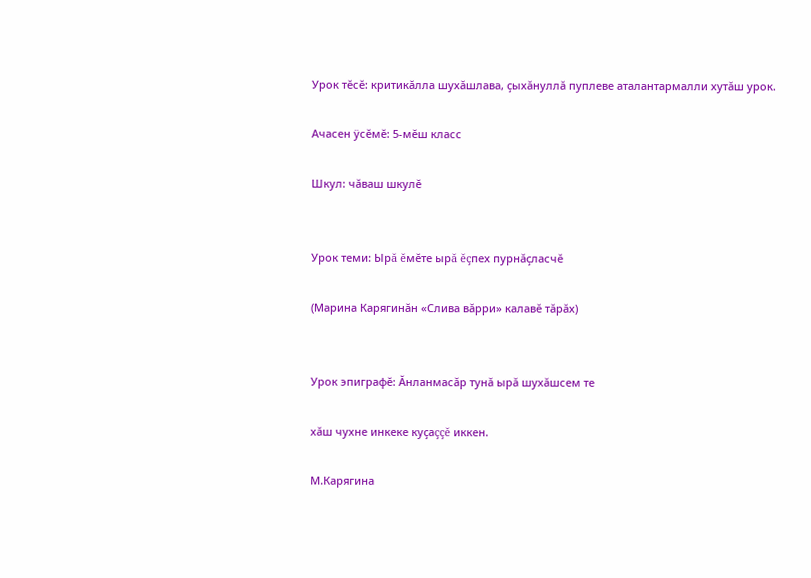Урок тĕсĕ: критикăлла шухăшлава, çыхăнуллă пуплеве аталантармалли хутăш урок.

Ачасен ÿсĕмĕ: 5-мĕш класс

Шкул: чăваш шкулĕ


Урок теми: Ырă ĕмĕте ырă ĕçпех пурнăçласчĕ

(Марина Карягинăн «Слива вăрри» калавĕ тăрăх)


Урок эпиграфĕ: Ăнланмасăр тунă ырă шухăшсем те

хăш чухне инкеке куçаççĕ иккен.

М.Карягина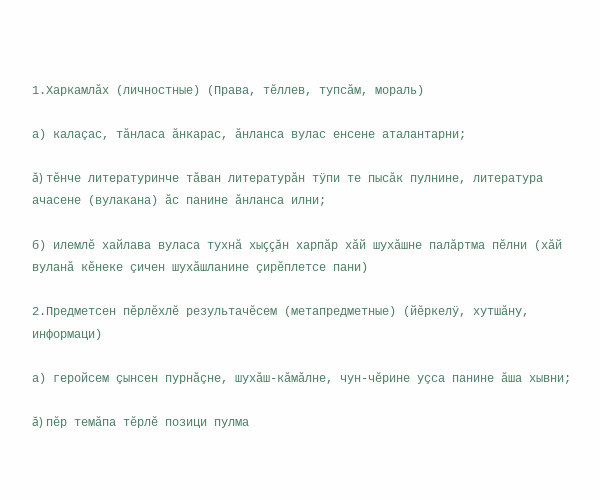1.Харкамлăх (личностные) (Права, тĕллев, тупсăм, мораль)

а) калаçас, тăнласа ăнкарас, ăнланса вулас енсене аталантарни;

ă) тĕнче литературинче тăван литературăн тÿпи те пысăк пулнине, литература ачасене (вулакана) ăс панине ăнланса илни;

б) илемлĕ хайлава вуласа тухнă хыççăн харпăр хăй шухăшне палăртма пĕлни (хăй вуланă кĕнеке çичен шухăшланине çирĕплетсе пани)

2.Предметсен пĕрлĕхлĕ результачĕсем (метапредметные) (йĕркелÿ, хутшăну, информаци)

а) геройсем çынсен пурнăçне, шухăш-кăмăлне, чун-чĕрине уçса панине ăша хывни;

ă) пĕр темăпа тĕрлĕ позици пулма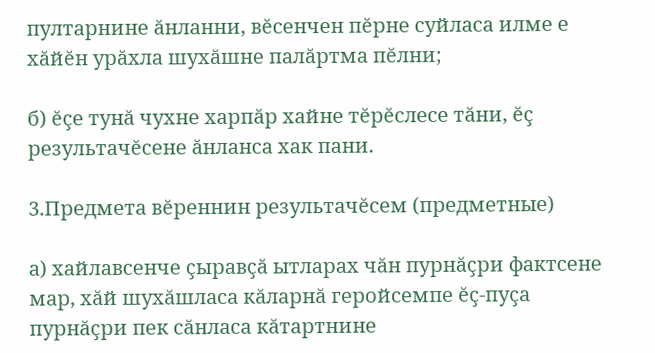пултарнине ăнланни, вĕсенчен пĕрне суйласа илме е хăйĕн урăхла шухăшне палăртма пĕлни;

б) ĕçе тунă чухне харпăр хайне тĕрĕслесе тăни, ĕç результачĕсене ăнланса хак пани.

3.Предмета вĕреннин результачĕсем (предметные)

а) хайлавсенче çыравçă ытларах чăн пурнăçри фактсене мар, хăй шухăшласа кăларнă геройсемпе ĕç-пуçа пурнăçри пек сăнласа кăтартнине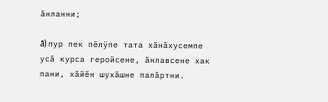ăнланни;

ă) пур пек пĕлÿпе тата хăнăхусемпе усă курса геройсене, ăнлавсене хак пани, хăйĕн шухăшне палăртни.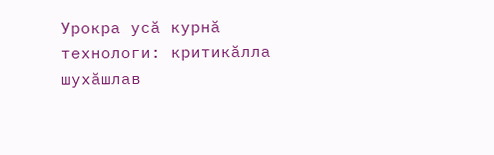Урокра усă курнă технологи: критикăлла шухăшлав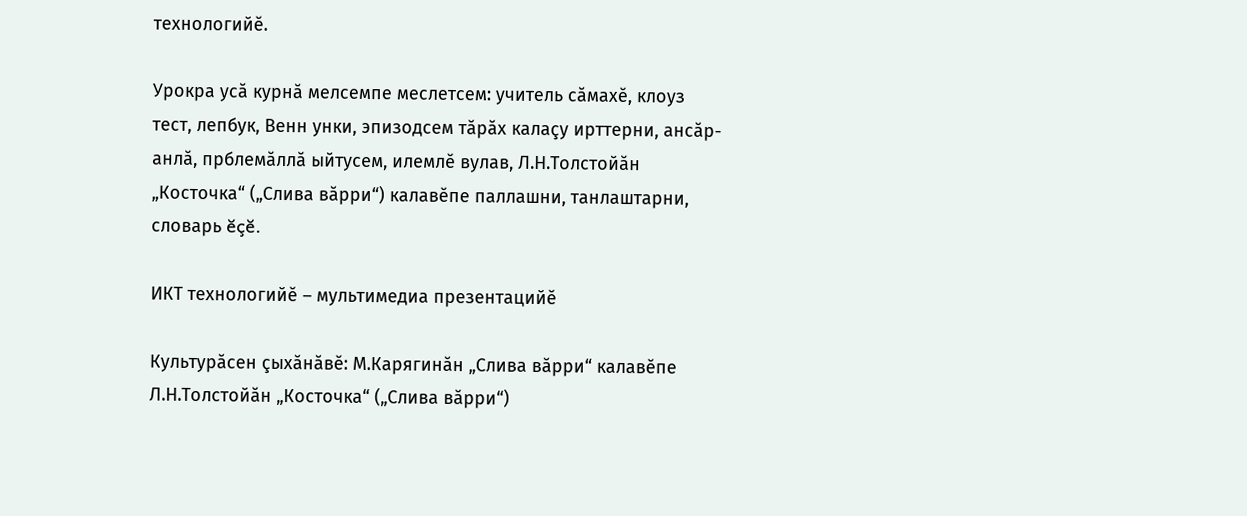технологийĕ.

Урокра усă курнă мелсемпе меслетсем: учитель сăмахĕ, клоуз тест, лепбук, Венн унки, эпизодсем тăрăх калаçу ирттерни, ансăр-анлă, прблемăллă ыйтусем, илемлĕ вулав, Л.Н.Толстойăн „Косточка“ („Слива вăрри“) калавĕпе паллашни, танлаштарни, словарь ĕçĕ.

ИКТ технологийĕ – мультимедиа презентацийĕ

Культурăсен çыхăнăвĕ: М.Карягинăн „Слива вăрри“ калавĕпе Л.Н.Толстойăн „Косточка“ („Слива вăрри“)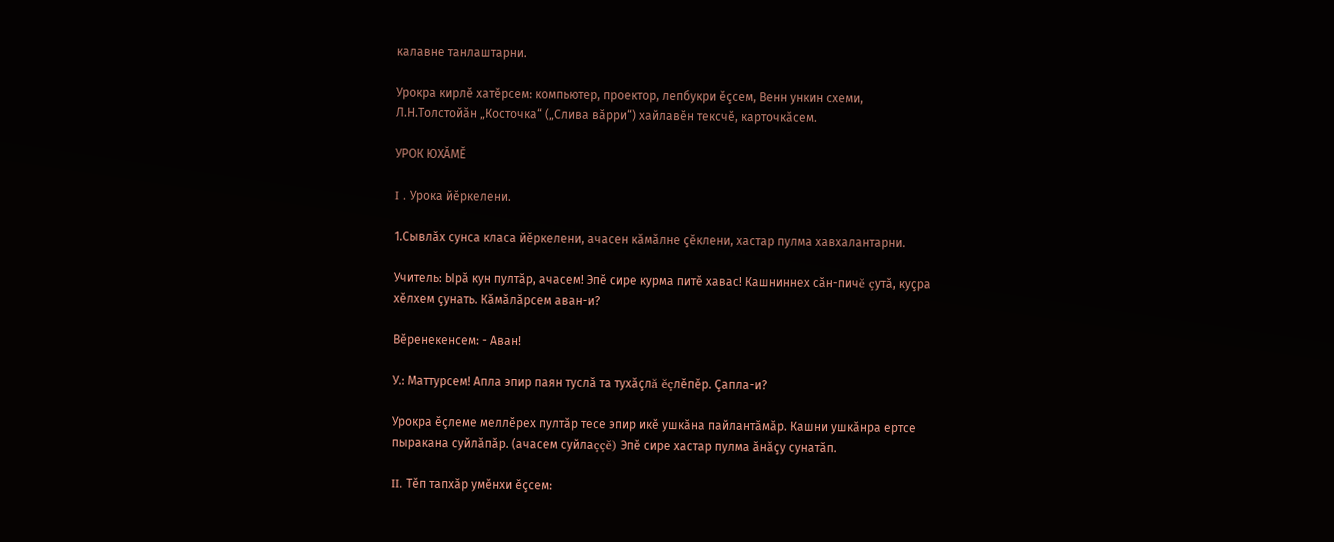калавне танлаштарни.

Урокра кирлĕ хатĕрсем: компьютер, проектор, лепбукри ĕçсем, Венн ункин схеми, Л.Н.Толстойăн „Косточка“ („Слива вăрри“) хайлавĕн тексчĕ, карточкăсем.

УРОК ЮХĂМĔ

I . Урока йĕркелени.

1.Сывлăх сунса класа йĕркелени, ачасен кăмăлне çĕклени, хастар пулма хавхалантарни.

Учитель: Ырă кун пултăр, ачасем! Эпĕ сире курма питĕ хавас! Кашниннех сăн-пичĕ çутă, куçра хĕлхем çунать. Кăмăлăрсем аван-и?

Вĕренекенсем: - Аван!

У.: Маттурсем! Апла эпир паян туслă та тухăçлă ĕçлĕпĕр. Çапла-и?

Урокра ĕçлеме меллĕрех пултăр тесе эпир икĕ ушкăна пайлантăмăр. Кашни ушкăнра ертсе пыракана суйлăпăр. (ачасем суйлаççĕ) Эпĕ сире хастар пулма ăнăçу сунатăп.

II. Тĕп тапхăр умĕнхи ĕçсем: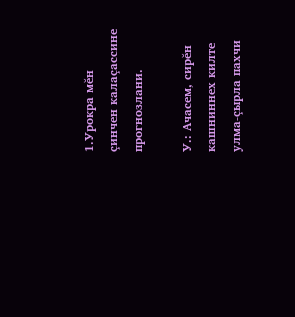1.Урокра мĕн çинчен калаçассине прогнозлани.

У.: Ачасем, сирĕн кашниннех килте улма-çырла пахчи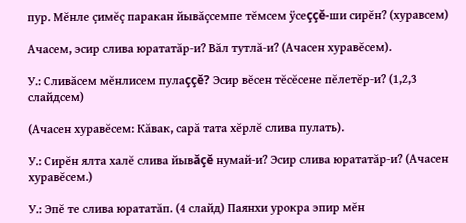пур. Мĕнле çимĕç паракан йывăçсемпе тĕмсем ÿсеççĕ-ши сирĕн? (хуравсем)

Ачасем, эсир слива юрататăр-и? Вăл тутлă-и? (Ачасен хуравĕсем).

У.: Сливăсем мĕнлисем пулаççĕ? Эсир вĕсен тĕсĕсене пĕлетĕр-и? (1,2,3 слайдсем)

(Ачасен хуравĕсем: Кăвак, сарă тата хĕрлĕ слива пулать).

У.: Сирĕн ялта халĕ слива йывăçĕ нумай-и? Эсир слива юрататăр-и? (Ачасен хуравĕсем.)

У.: Эпĕ те слива юрататăп. (4 слайд) Паянхи урокра эпир мĕн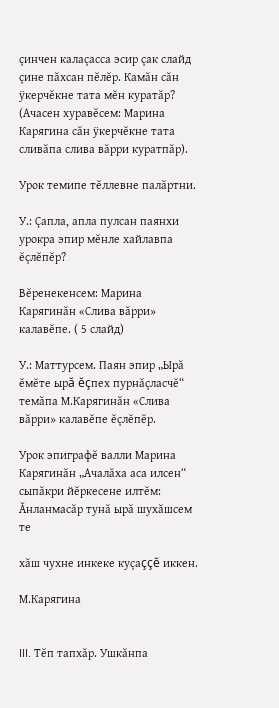çинчен калаçасса эсир çак слайд çине пăхсан пĕлĕр. Камăн сăн ÿкерчĕкне тата мĕн куратăр? (Ачасен хуравĕсем: Марина Карягина сăн ÿкерчĕкне тата сливăпа слива вăрри куратпăр).

Урок темипе тĕллевне палăртни.

У.: Çапла, апла пулсан паянхи урокра эпир мĕнле хайлавпа ĕçлĕпĕр?

Вĕренекенсем: Марина Карягинăн «Слива вăрри» калавĕпе. ( 5 слайд)

У.: Маттурсем. Паян эпир „Ырă ĕмĕте ырă ĕçпех пурнăçласчĕ“ темăпа М.Карягинăн «Слива вăрри» калавĕпе ĕçлĕпĕр.

Урок эпиграфĕ валли Марина Карягинăн „Ачалăха аса илсен“ сыпăкри йĕркесене илтĕм: Ăнланмасăр тунă ырă шухăшсем те

хăш чухне инкеке куçаççĕ иккен.

М.Карягина


III. Тĕп тапхăр. Ушкăнпа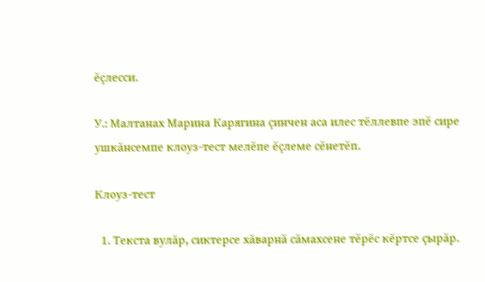ĕçлесси.

У.: Малтанах Марина Карягина çинчен аса илес тĕллевпе эпĕ сире ушкăнсемпе клоуз-тест мелĕпе ĕçлеме сĕнетĕп.

Клоуз-тест

  1. Текста вулăр, сиктерсе хăварнă сăмахсене тĕрĕс кĕртсе çырăр.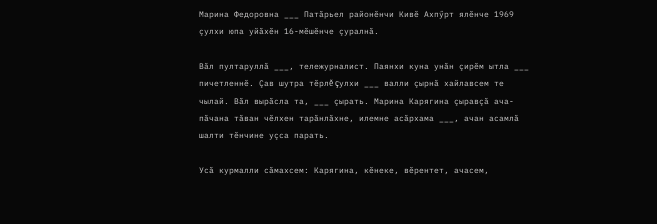Марина Федоровна ___ Патăрьел районĕнчи Кивĕ Ахпӳрт ялĕнче 1969 çулхи юпа уйăхĕн 16-мĕшĕнче çуралнă.

Вăл пултаруллă ___, тележурналист. Паянхи куна унăн çирĕм ытла ___ пичетленнĕ. Çав шутра тĕрлĕ çулхи ___ валли çырнă хайлавсем те чылай. Вăл вырăсла та, ___ çырать. Марина Карягина çыравçă ача-пăчана тăван чĕлхен тарăнлăхне, илемне асăрхама ___, ачан асамлă шалти тĕнчине уçса парать.

Усă курмалли сăмахсем: Карягина, кĕнеке, вĕрентет, ачасем,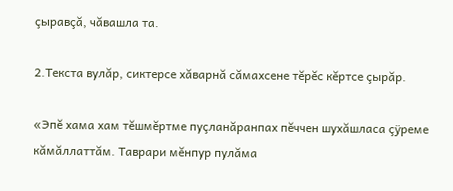çыравçă, чăвашла та.

2.Текста вулăр, сиктерсе хăварнă сăмахсене тĕрĕс кĕртсе çырăр.

«Эпĕ хама хам тĕшмĕртме пуçланăранпах пĕччен шухăшласа çÿреме кăмăллаттăм. Таврари мĕнпур пулăма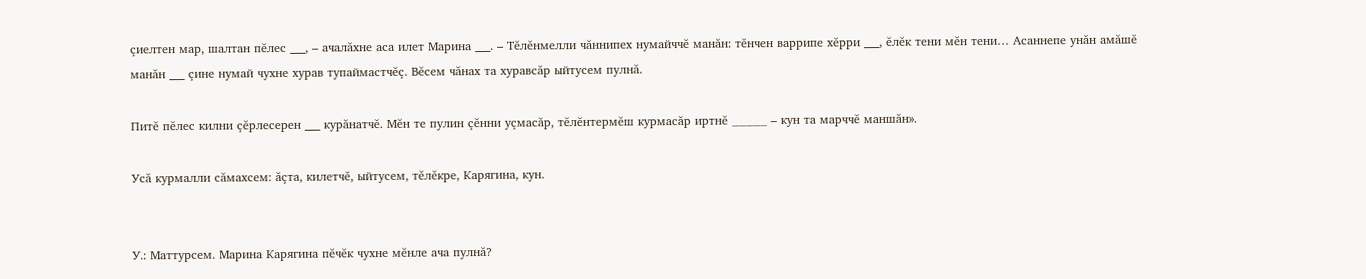çиелтен мар, шалтан пĕлес ___, – ачалăхне аса илет Марина ___. – Тĕлĕнмелли чăннипех нумайччĕ манăн: тĕнчен варрипе хĕрри ___, ĕлĕк тени мĕн тени… Асаннепе унăн амăшĕ манăн ___ çине нумай чухне хурав тупаймастчĕç. Вĕсем чăнах та хуравсăр ыйтусем пулнă.

Питĕ пĕлес килни çĕрлесерен ___ курăнатчĕ. Мĕн те пулин çĕнни уçмасăр, тĕлĕнтермĕш курмасăр иртнĕ _____ – кун та марччĕ маншăн».

Усă курмалли сăмахсем: ăçта, килетчĕ, ыйтусем, тĕлĕкре, Карягина, кун.


У.: Маттурсем. Марина Карягина пĕчĕк чухне мĕнле ача пулнă?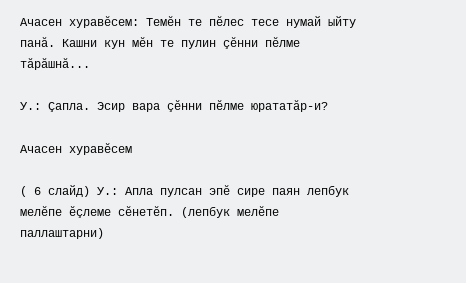Ачасен хуравĕсем: Темĕн те пĕлес тесе нумай ыйту панă. Кашни кун мĕн те пулин çĕнни пĕлме тăрăшнă...

У.: Çапла. Эсир вара çĕнни пĕлме юрататăр-и?

Ачасен хуравĕсем

( 6 слайд) У.: Апла пулсан эпĕ сире паян лепбук мелĕпе ĕçлеме сĕнетĕп. (лепбук мелĕпе паллаштарни)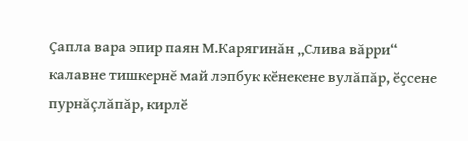Ҫапла вара эпир паян М.Карягинăн „Слива вăрри“ калавне тишкернĕ май лэпбук кӗнекене вулăпăр, ӗҫсене пурнăçлăпăр, кирлӗ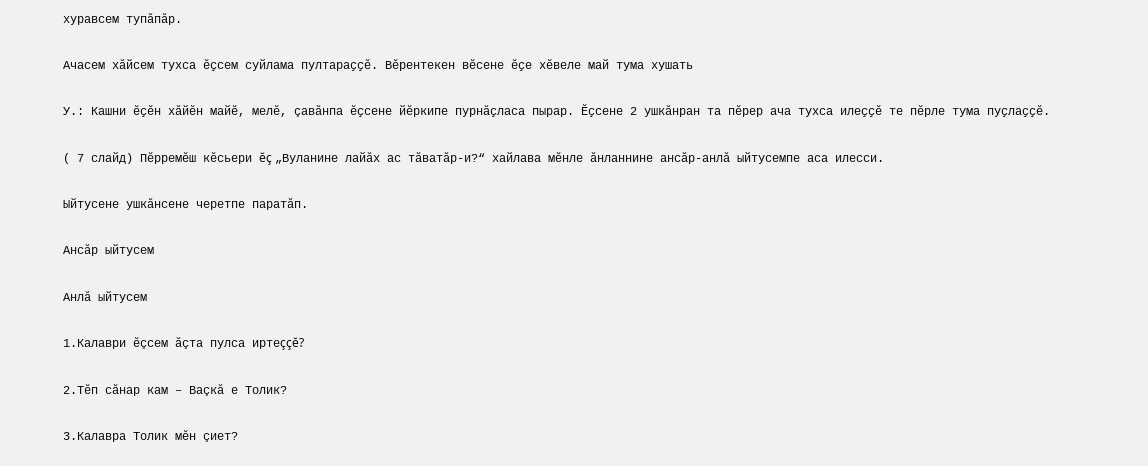хуравсем тупăпăр.

Ачасем хăйсем тухса ӗҫсем суйлама пултараҫҫӗ. Вӗрентекен вӗсене ӗҫе хӗвеле май тума хушать

У.: Кашни ӗҫӗн хăйӗн майӗ, мелӗ, çавăнпа ӗҫсене йӗркипе пурнăҫласа пырар. Ĕҫсене 2 ушкăнран та пӗрер ача тухса илеҫҫӗ те пĕрле тума пуҫлаҫҫӗ.

( 7 слайд) Пĕрремĕш кĕсьери ĕç „Вуланине лайăх ас тăватăр-и?“ хайлава мĕнле ăнланнине ансăр-анлă ыйтусемпе аса илесси.

Ыйтусене ушкăнсене черетпе паратăп.

Ансăр ыйтусем

Анлă ыйтусем

1.Калаври ĕçсем ăçта пулса иртеççĕ?

2.Тĕп сăнар кам – Ваçкă е Толик?

3.Калавра Толик мĕн çиет?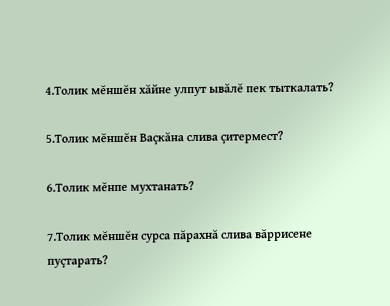4.Толик мĕншĕн хăйне улпут ывăлĕ пек тыткалать?

5.Толик мĕншĕн Ваçкăна слива çитермест?

6.Толик мĕнпе мухтанать?

7.Толик мĕншĕн сурса пăрахнă слива вăррисене пуçтарать?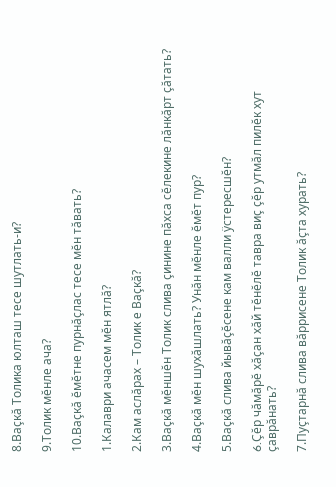8.Ваçкă Толика юлташ тесе шутлать-и?

9.Толик мĕнле ача?

10.Ваçкă ĕмĕтне пурнăçлас тесе мĕн тăвать?

1.Калаври ачасем мĕн ятлă?

2.Кам аслăрах – Толик е Ваçкă?

3.Ваçкă мĕншĕн Толик слива çинине пăхса сĕлекине лăнкăрт çăтать?

4.Ваçкă мĕн шухăшлать? Унăн мĕнле ĕмĕт пур?

5.Ваçкă слива йывăçĕсене кам валли ÿстересшĕн?

6.Çĕр чăмăрĕ хăçан хăй тĕнĕлĕ тавра виç çĕр утмăл пилĕк хут çаврăнать?

7.Пуçтарнă слива вăррисене Толик ăçта хурать?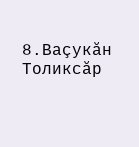8.Ваçукăн Толиксăр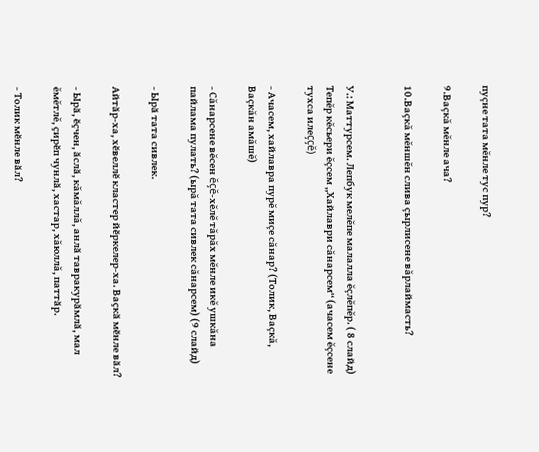пуçне тата мĕнле тус пур?

9.Ваçкă мĕнле ача?

10.Ваçкă мĕншĕн слива çырлисене вăрлаймасть?


У.: Маттурсем. Лепбук мелĕпе малалла ĕçлĕпĕр. ( 8 слайд) Тепĕр кĕсьери ĕçсем „Хайлаври сăнарсем“ (ачасем ĕçсене тухса илеççĕ)

- Ачасем, хайлавра пурĕ миçе сăнар? (Толик, Ваçкă, Ваçкăн амăшĕ)

- Сăнарсене вĕсен ĕçĕ-хĕлĕ тăрăх мĕнле икĕ ушкăна пайлама пулать? (ырă тата сивлек сăнарсем) (9 слайд)

- Ырӑ тата сивлек.

Айтӑр-ха, хӗвеллӗ кластер йӗркелер-ха. Ваҫкӑ мӗнле вӑл?

- Ырӑ, ӗҫчен, ӑслӑ, кăмăллă, анлӑ тавракурӑмлӑ, мал ĕмĕтлĕ, ҫирӗп чунлӑ, хастар, хăюллă, паттӑр.

- Толик мӗнле вӑл?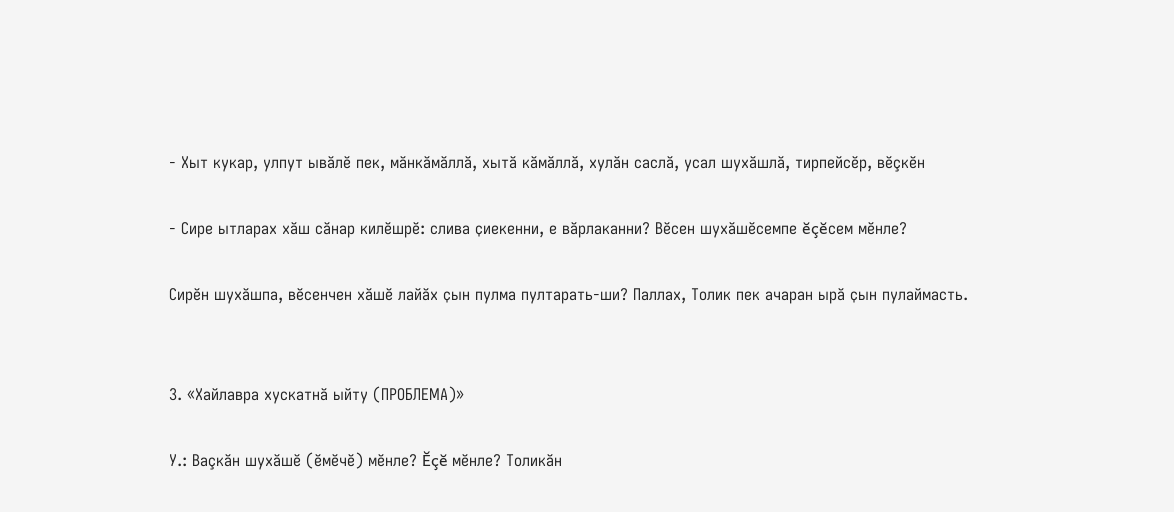- Хыт кукар, улпут ывӑлӗ пек, мӑнкăмăллă, хытă кăмăллă, хулăн саслӑ, усал шухӑшлӑ, тирпейсӗр, вĕçкĕн

- Сире ытларах хӑш сӑнар килӗшрӗ: слива ҫиекенни, е вӑрлаканни? Вĕсен шухăшĕсемпе ĕçĕсем мĕнле?

Сирӗн шухӑшпа, вӗсенчен хӑшӗ лайӑх ҫын пулма пултарать-ши? Паллах, Толик пек ачаран ырӑ ҫын пулаймасть.


3. «Хайлавра хускатнă ыйту (ПРОБЛЕМА)»

У.: Ваçкăн шухăшĕ (ĕмĕчĕ) мĕнле? Ĕçĕ мĕнле? Толикăн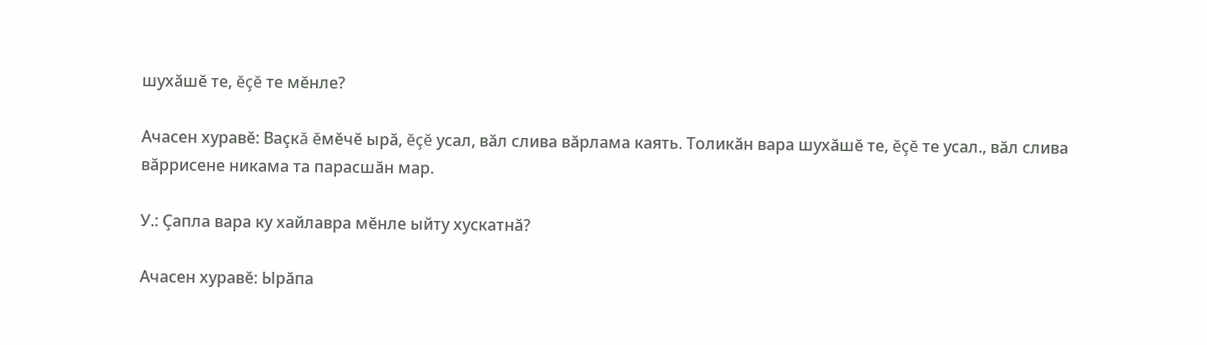шухăшĕ те, ĕçĕ те мĕнле?

Ачасен хуравĕ: Ваçкă ĕмĕчĕ ырă, ĕçĕ усал, вăл слива вăрлама каять. Толикăн вара шухăшĕ те, ĕçĕ те усал., вăл слива вăррисене никама та парасшăн мар.

У.: Çапла вара ку хайлавра мĕнле ыйту хускатнă?

Ачасен хуравĕ: Ырăпа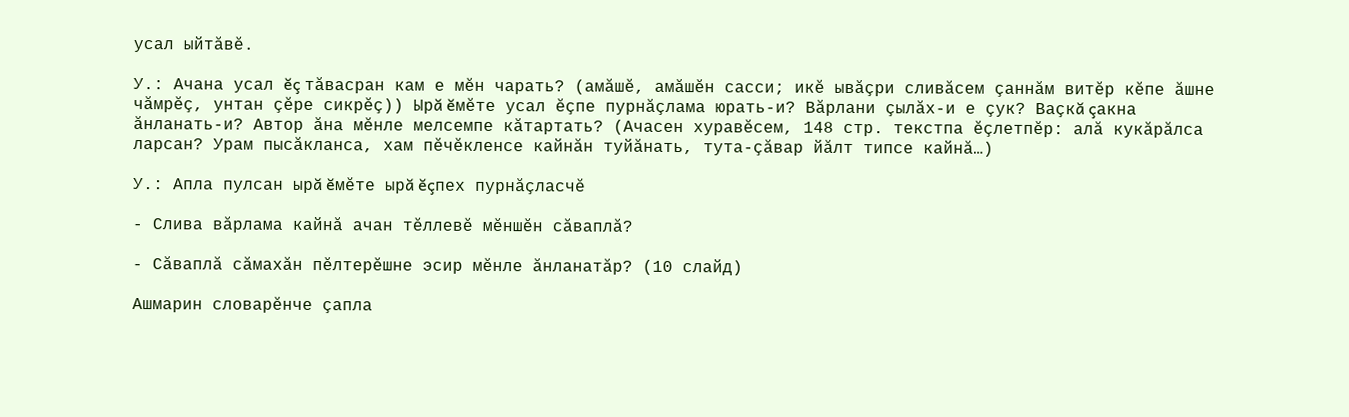усал ыйтăвĕ.

У.: Ачана усал ĕç тăвасран кам е мĕн чарать? (амăшĕ, амăшĕн сасси; икĕ ывăçри сливăсем çаннăм витĕр кĕпе ăшне чăмрĕç, унтан çĕре сикрĕç)) Ырă ĕмĕте усал ĕçпе пурнăçлама юрать-и? Вăрлани çылăх-и е çук? Ваçкă çакна ăнланать-и? Автор ăна мĕнле мелсемпе кăтартать? (Ачасен хуравĕсем, 148 стр. текстпа ĕçлетпĕр: алă кукăрăлса ларсан? Урам пысăкланса, хам пĕчĕкленсе кайнăн туйăнать, тута-çăвар йăлт типсе кайнă…)

У.: Апла пулсан ырă ĕмĕте ырă ĕçпех пурнăçласчĕ

- Слива вăрлама кайнă ачан тĕллевĕ мĕншĕн сăваплă?

- Сăваплă сăмахăн пĕлтерĕшне эсир мĕнле ăнланатăр? (10 слайд)

Ашмарин словарĕнче çапла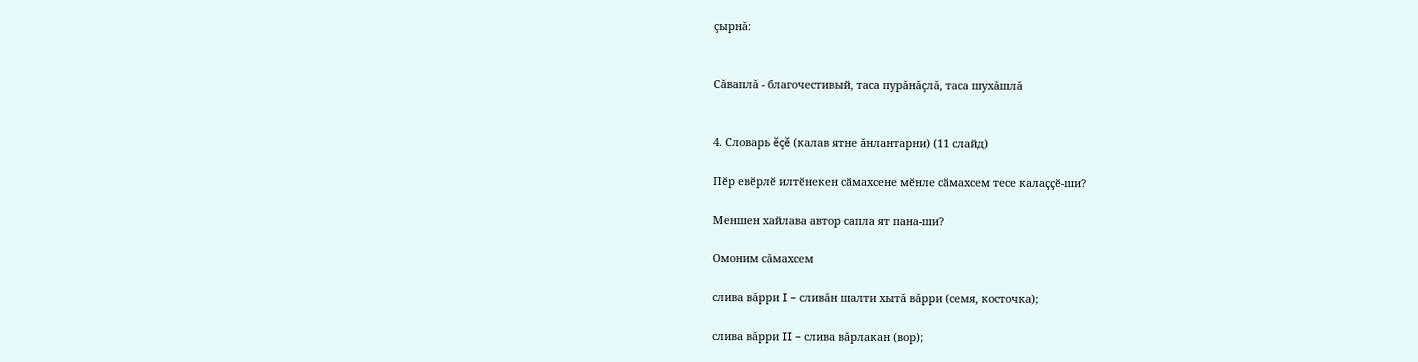çырнă:


Сăваплă - благочестивый, таса пурăнăçлă, таса шухăшлă


4. Словарь ĕçĕ (калав ятне ăнлантарни) (11 слайд)

Пӗр евӗрлӗ илтӗнекен сӑмахсене мӗнле сӑмахсем тесе калаҫҫӗ-ши?

Меншен хайлава автор сапла ят пана-ши?

Омоним сăмахсем

слива вăрри I – сливăн шалти хытă вăрри (семя, косточка);

слива вăрри II – слива вăрлакан (вор);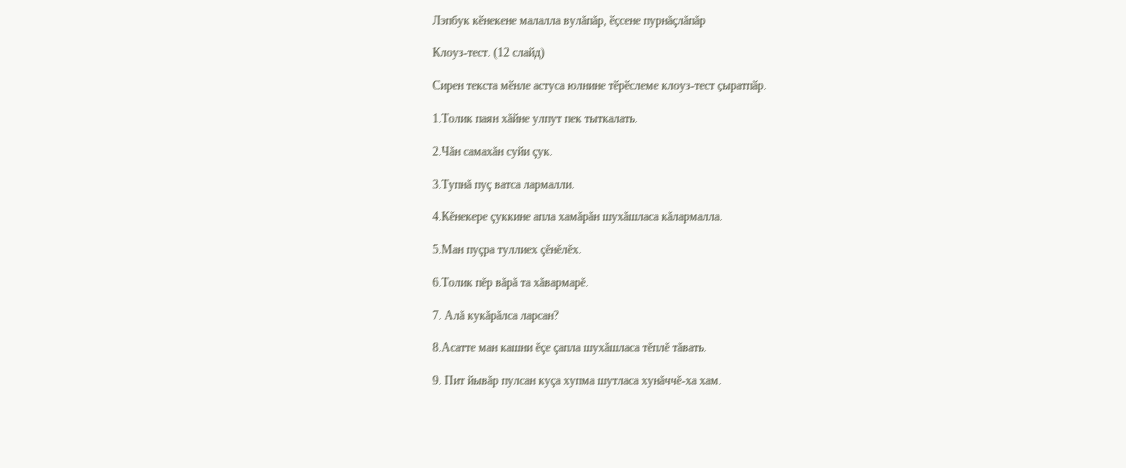Лэпбук кӗнекене малалла вулăпăр, ӗҫсене пурнăçлăпăр

Клоуз-тест. (12 слайд)

Сирен текста мӗнле астуса юлнине тӗрӗслеме клоуз-тест ҫыратпӑр.

1.Толик паян хăйне улпут пек тыткалать.

2.Чăн самахăн суйи çук.

3.Тупнă пуç ватса лармалли.

4.Кĕнекере çуккине апла хамăрăн шухăшласа кăлармалла.

5.Ман пуçра туллиех çĕнĕлĕх.

6.Толик пĕр вăрă та хăвармарĕ.

7. Алă кукăрăлса ларсан?

8.Асатте ман кашни ĕçе çапла шухăшласа тĕплĕ тăвать.

9. Пит йывăр пулсан куçа хупма шутласа хунăччĕ-ха хам.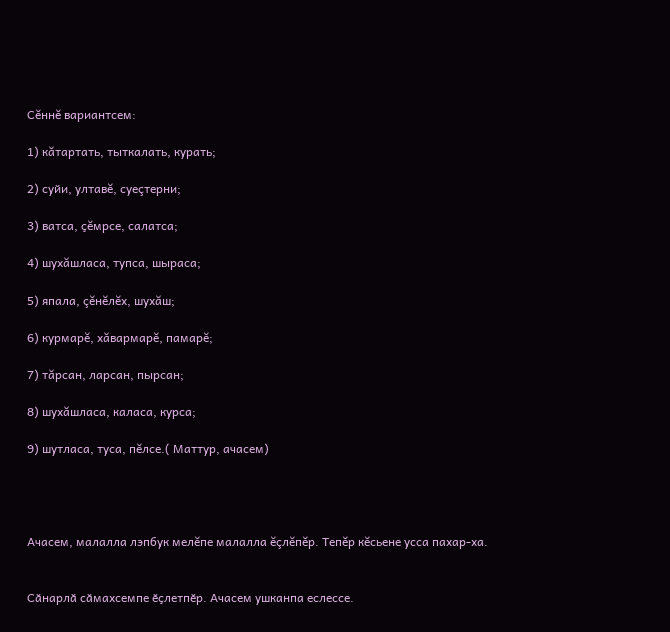Сĕннĕ вариантсем:

1) кăтартать, тыткалать, курать;

2) суйи, ултавĕ, суеçтерни;

3) ватса, ҫĕмрсе, салатса;

4) шухăшласа, тупса, шыраса;

5) япала, çĕнĕлĕх, шухăш;

6) курмарĕ, хăвармарĕ, памарĕ;

7) тăрсан, ларсан, пырсан;

8) шухăшласа, каласа, курса;

9) шутласа, туса, пĕлсе.( Маттур, ачасем)




Ачасем, малалла лэпбук мелĕпе малалла ĕçлĕпĕр. Тепĕр кĕсьене усса пахар-ха.


Сӑнарлӑ сӑмахсемпе ӗҫлетпӗр. Ачасем ушканпа еслессе.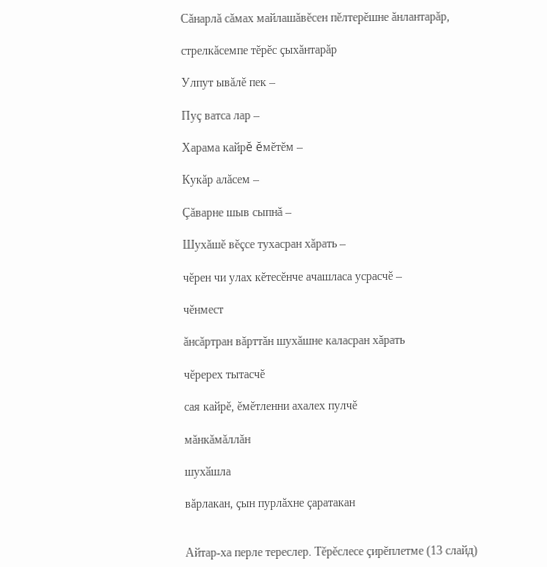Сăнарлă сăмах майлашăвĕсен пĕлтерĕшне ăнлантарăр,

стрелкăсемпе тĕрĕс çыхăнтарăр

Улпут ывăлĕ пек –

Пуç ватса лар –

Харама кайрĕ ĕмĕтĕм –

Кукăр алăсем –

Çăварне шыв сыпнă –

Шухăшĕ вĕçсе тухасран хăрать –

чĕрен чи улах кĕтесĕнче ачашласа усрасчĕ –

чĕнмест

ăнсăртран вăрттăн шухăшне каласран хăрать

чĕререх тытасчĕ

сая кайрĕ, ĕмĕтленни ахалех пулчĕ

мăнкăмăллăн

шухӑшла

вăрлакан, çын пурлăхне çаратакан


Айтар-ха перле тереслер. Тĕрĕслесе çирĕплетме (13 слайд)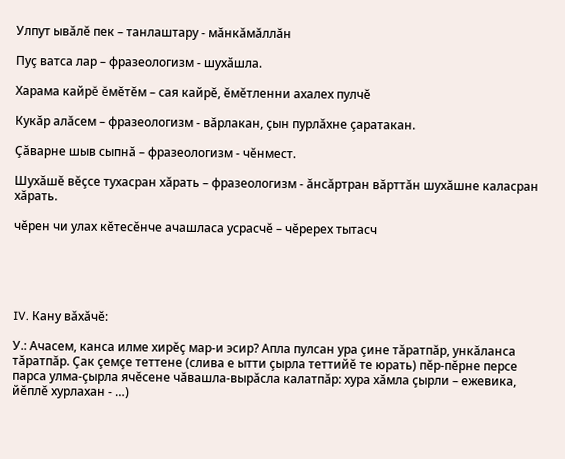Улпут ывăлĕ пек – танлаштару - мăнкăмăллăн

Пуç ватса лар – фразеологизм - шухӑшла.

Харама кайрĕ ĕмĕтĕм – сая кайрĕ, ĕмĕтленни ахалех пулчĕ

Кукăр алăсем – фразеологизм - вăрлакан, çын пурлăхне çаратакан.

Çăварне шыв сыпнă – фразеологизм - чĕнмест.

Шухăшĕ вĕçсе тухасран хăрать – фразеологизм - ăнсăртран вăрттăн шухăшне каласран хăрать.

чĕрен чи улах кĕтесĕнче ачашласа усрасчĕ – чĕререх тытасч





IV. Кану вăхăчĕ:

У.: Ачасем, канса илме хирĕç мар-и эсир? Апла пулсан ура çине тăратпăр, ункăланса тăратпăр. Çак çемçе теттене (слива е ытти çырла теттийĕ те юрать) пĕр-пĕрне персе парса улма-çырла ячĕсене чăвашла-вырăсла калатпăр: хура хăмла çырли – ежевика, йĕплĕ хурлахан - …)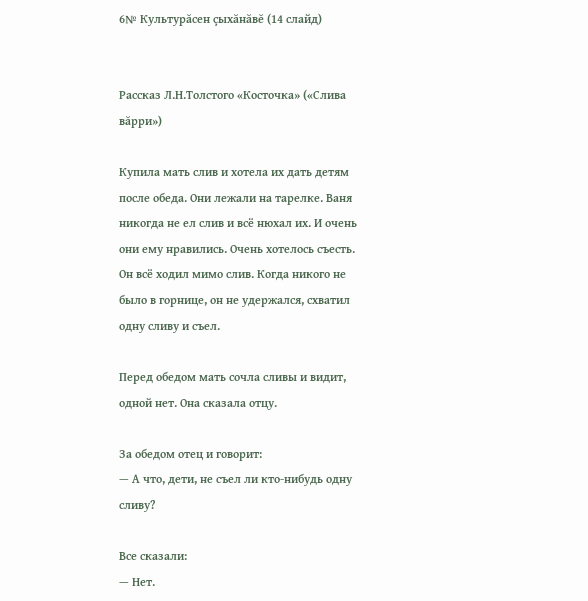6№ Культурăсен çыхăнăвĕ (14 слайд)


Рассказ Л.Н.Толстого «Косточка» («Слива вăрри»)

Купила мать слив и хотела их дать детям после обеда. Они лежали на тарелке. Ваня никогда не ел слив и всё нюхал их. И очень они ему нравились. Очень хотелось съесть. Он всё ходил мимо слив. Когда никого не было в горнице, он не удержался, схватил одну сливу и съел.

Перед обедом мать сочла сливы и видит, одной нет. Она сказала отцу.

За обедом отец и говорит:
— А что, дети, не съел ли кто-нибудь одну сливу?

Все сказали:
— Нет.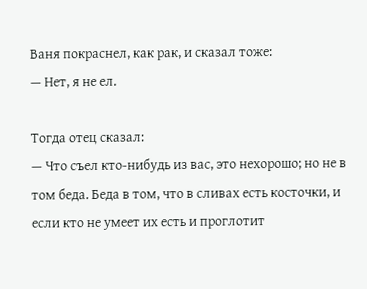Ваня покраснел, как рак, и сказал тоже:
— Нет, я не ел.

Тогда отец сказал:
— Что съел кто-нибудь из вас, это нехорошо; но не в том беда. Беда в том, что в сливах есть косточки, и если кто не умеет их есть и проглотит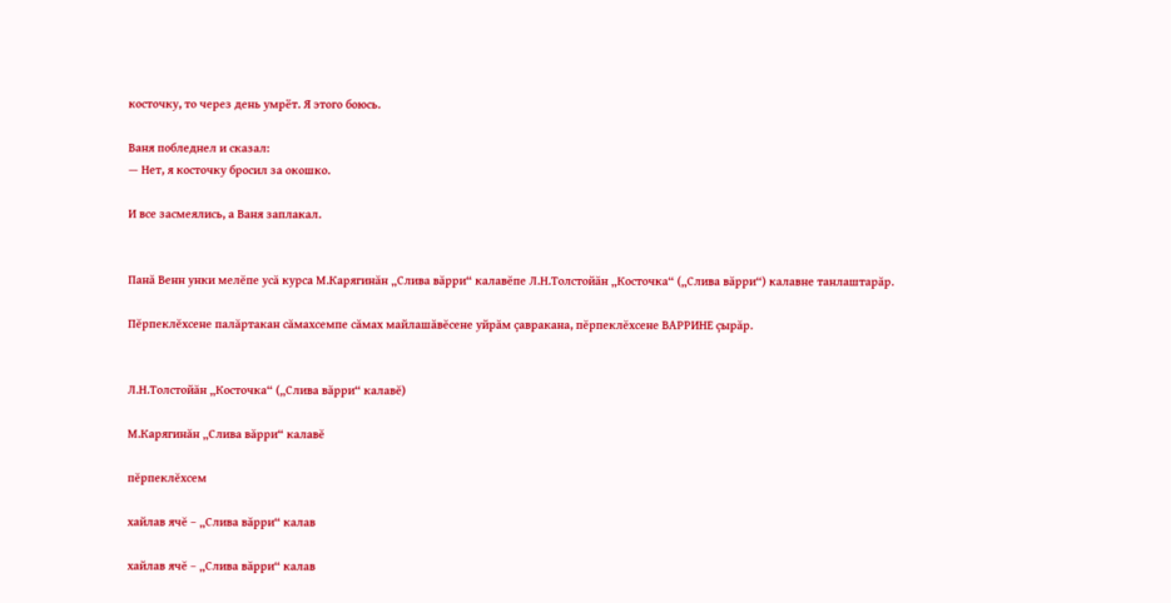косточку, то через день умрёт. Я этого боюсь.

Ваня побледнел и сказал:
— Нет, я косточку бросил за окошко.

И все засмеялись, а Ваня заплакал.


Панă Венн унки мелĕпе усă курса М.Карягинăн „Слива вăрри“ калавĕпе Л.Н.Толстойăн „Косточка“ („Слива вăрри“) калавне танлаштарăр.

Пĕрпеклĕхсене палăртакан сăмахсемпе сăмах майлашăвĕсене уйрăм çавракана, пĕрпеклĕхсене ВАРРИНЕ çырăр.


Л.Н.Толстойăн „Косточка“ („Слива вăрри“ калавĕ)

М.Карягинăн „Слива вăрри“ калавĕ

пĕрпеклĕхсем

хайлав ячĕ – „Слива вăрри“ калав

хайлав ячĕ – „Слива вăрри“ калав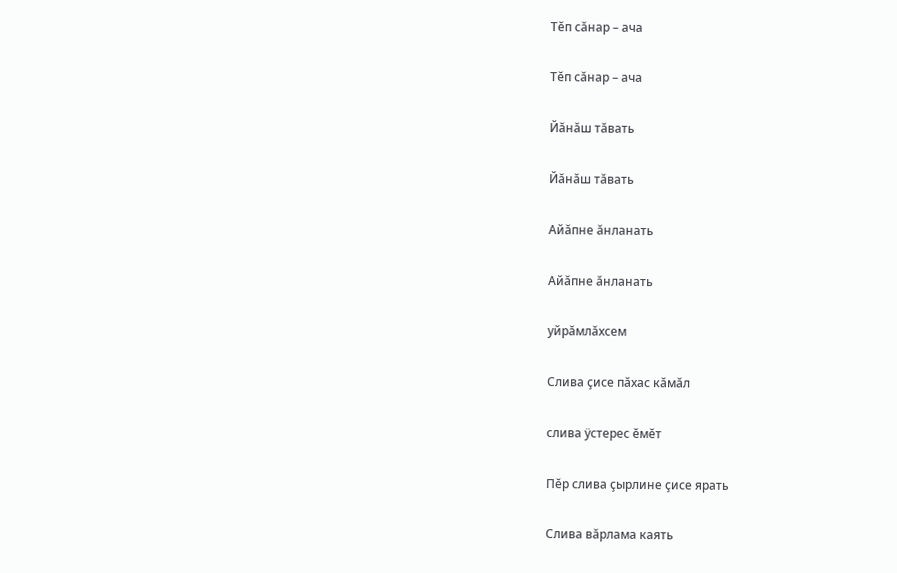Тĕп сăнар – ача

Тĕп сăнар – ача

Йăнăш тăвать

Йăнăш тăвать

Айăпне ăнланать

Айăпне ăнланать

уйрăмлăхсем

Слива çисе пăхас кăмăл

слива ÿстерес ĕмĕт

Пĕр слива çырлине çисе ярать

Слива вăрлама каять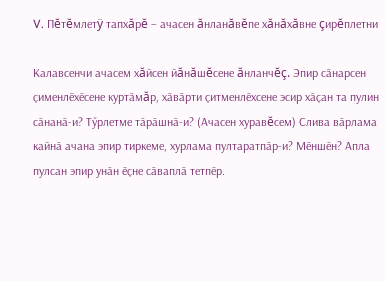V. Пĕтĕмлетÿ тапхăрĕ – ачасен ăнланăвĕпе хăнăхăвне çирĕплетни

Калавсенчи ачасем хăйсен йăнăшĕсене ăнланчĕç. Эпир сӑнарсен ҫименлӗхӗсене куртӑмăр, хӑвӑрти ҫитменлӗхсене эсир хӑҫан та пулин сӑнанӑ-и? Тӳрлетме тӑрӑшнӑ-и? (Ачасен хуравĕсем) Слива вӑрлама кайнӑ ачана эпир тиркеме, хурлама пултаратпӑр-и? Мӗншӗн? Апла пулсан эпир унӑн ӗҫне сӑваплӑ тетпӗр.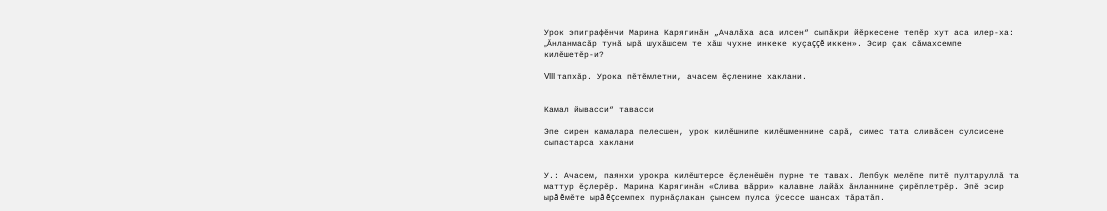Урок эпиграфĕнчи Марина Карягинăн „Ачалăха аса илсен“ сыпăкри йĕркесене тепĕр хут аса илер-ха: „Ăнланмасăр тунă ырă шухăшсем те хăш чухне инкеке куçаççĕ иккен». Эсир çак сăмахсемпе килĕшетĕр-и?

VIII тапхăр. Урока пĕтĕмлетни, ачасем ĕçленине хаклани.


Камал йывасси“ тавасси

Эпе сирен камалара пелесшен, урок килĕшнипе килĕшменнине сарă, симес тата сливăсен сулсисене сыпастарса хаклани


У.: Ачасем, паянхи урокра килӗштерсе ӗҫленӗшӗн пурне те тавах. Лепбук мелĕпе питĕ пултаруллă та маттур ӗҫлерӗр. Марина Карягинăн «Слива вăрри» калавне лайăх ăнланнине çирĕплетрĕр. Эпĕ эсир ырă ĕмĕте ырă ĕçсемпех пурнăçлакан çынсем пулса ÿсессе шансах тăратăп.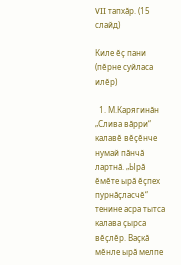VII тапхăр. (15 слайд)

Киле ĕç пани (пĕрне суйласа илĕр)

  1. М.Карягинăн „Слива вăрри“ калавĕ вĕçĕнче нумай пăнчă лартнă. „Ырă ĕмĕте ырă ĕçпех пурнăçласчĕ“ тенине асра тытса калава çырса вĕçлĕр. Ваçкă мĕнле ырă мелпе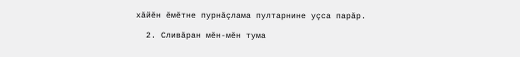хăйĕн ĕмĕтне пурнăçлама пултарнине уçса парăр.

  2. Сливăран мĕн-мĕн тума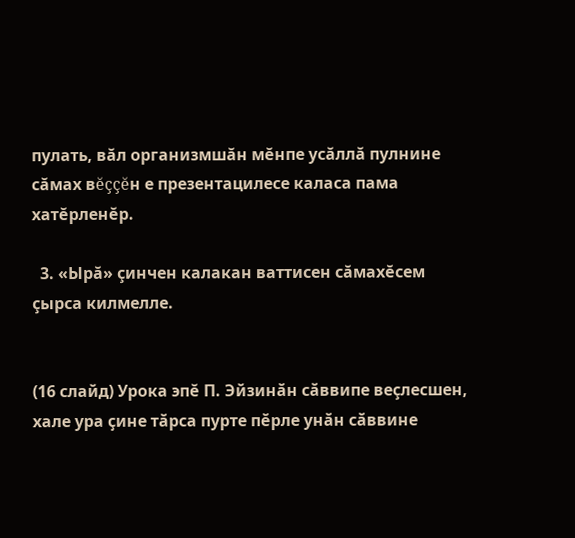пулать, вăл организмшăн мĕнпе усăллă пулнине сăмах вĕççĕн е презентацилесе каласа пама хатĕрленĕр.

  3. «Ырă» çинчен калакан ваттисен сăмахĕсем çырса килмелле.


(16 слайд) Урока эпĕ П. Эйзинӑн сӑввипе веçлесшен, хале ура ҫине тӑрса пурте пӗрле унӑн сӑввине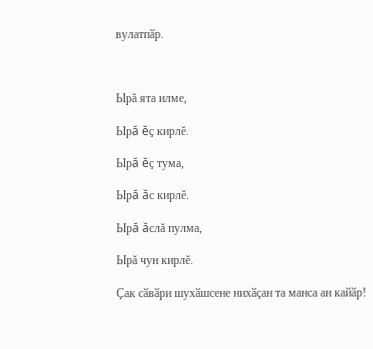вулатпӑр.



Ырă ята илме,

Ырă ĕҫ кирлĕ.

Ырă ĕҫ тума,

Ырă ăс кирлĕ.

Ырă ăслă пулма,

Ырă чун кирлĕ.

Ҫак сӑвӑри шухӑшсене нихӑҫан та манса ан кайӑр!